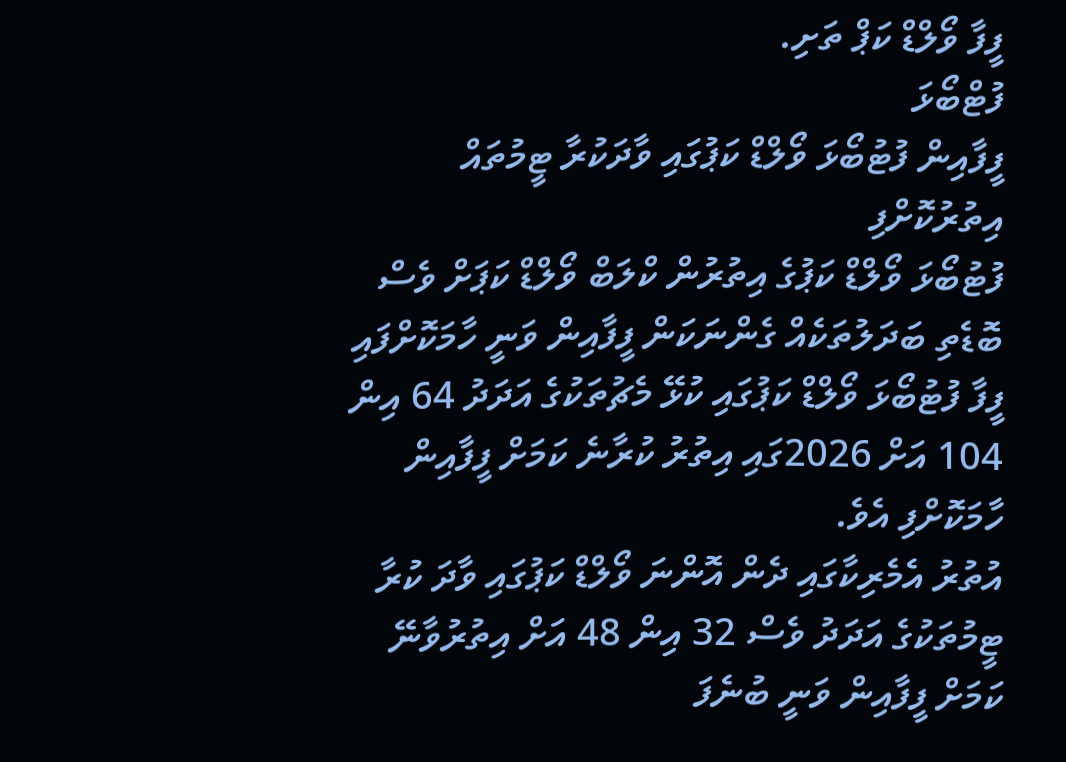ފީފާ ވޯލްޑް ކަޕް ތަށި.
ފުޓްބޯޅަ
ފީފާއިން ފުޓުބޯޅަ ވޯލްޑް ކަޕުގައި ވާދަކުރާ ޓީމުތައް އިތުރުކޮށްފި
ފުޓުބޯޅަ ވޯލްޑް ކަޕުގެ އިތުރުން ކްލަބް ވޯލްޑް ކަޕަށް ވެސް ބޮޑެތި ބަދަލުތަކެއް ގެންނަކަން ފީފާއިން ވަނީ ހާމަކޮށްފައި
ފީފާ ފުޓުބޯޅަ ވޯލްޑް ކަޕުގައި ކުޅޭ މެޗުތަކުގެ އަދަދު 64 އިން 104 އަށް 2026ގައި އިތުރު ކުރާނެ ކަމަށް ފީފާއިން ހާމަކޮށްފި އެވެ.
އުތުރު އެމެރިކާގައި ދެން އޮންނަ ވޯލްޑް ކަޕުގައި ވާދަ ކުރާ ޓީމުތަކުގެ އަދަދު ވެސް 32 އިން 48 އަށް އިތުރުވާނޭ ކަމަށް ފީފާއިން ވަނީ ބުނެފަ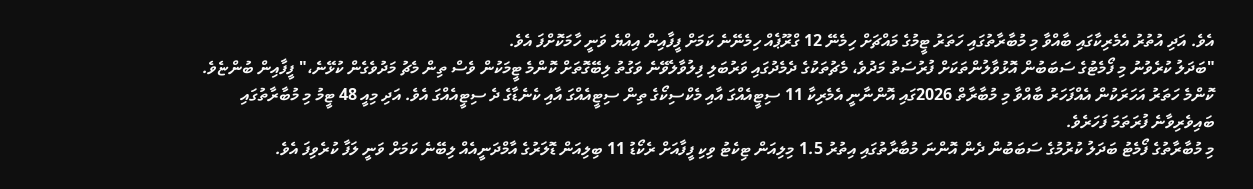އެވެ. އަދި އުތުރު އެމެރިކާގައި ބާއްވާ މި މުބާރާތުގައި ހަތަރު ޓީމުގެ މައްޗަށް ހިމެނޭ 12 ގްރޫޕެއް ހިމެނޭނެ ކަމަށް ފީފާއިން އިއްޔެ ވަނީ ހާމަކޮށްފަ އެވެ.
"ބަދަލު ކުރެވުނު މި ފޯމެޓުގެ ސަބަބުން އޮޅުވާލުންތަކަށް ފުރުސަތު މަދުވެ، މެޗުތަކުގެ ދެމެދުގައި ވަރުބަލި ފިލުވާލެވޭނެ ވަގުތު ލިބޭގޮތަށް ކޮންމެ ޓީމަކުން ވެސް ތިން މެޗު މަދުވެގެން ކުޅޭނެ،" ފީފާއިން ބުންޏެވެ.
ކޮންމެ ހަތަރު އަހަރަކުން އެއްފަހަރު ބާއްވާ މި މުބާރާތް 2026ގައި އޮންނާނީ އެމެރިކާ 11 ސިޓީއެއްގަ އާއި މެކްސިކޯގެ ތިން ސިޓީއެއްގަ އާއި ކެނެޑާގެ ދެ ސިޓީއެއްގަ އެވެ. އަދި މިއީ 48 ޓީމު މި މުބާރާތުގައި ބައިވެރިވާނެ ފުރަތަމަ ފަހަރެވެ.
މި މުބާރާތުގެ ފޯމެޓު ބަދަލު ކުރުމުގެ ސަބަބުން ދެން އޮންނަ މުބާރާތުގައި އިތުރު 1.5 މިލިއަން ޓިކެޓު ވިކި ފީފާއަށް ރެކޯޑު 11 ބިލިއަން ޑޮލަރުގެ އާމްދަނީއެއް ލިބޭނެ ކަމަށް ވަނީ ލަފާ ކުރެވިފަ އެވެ.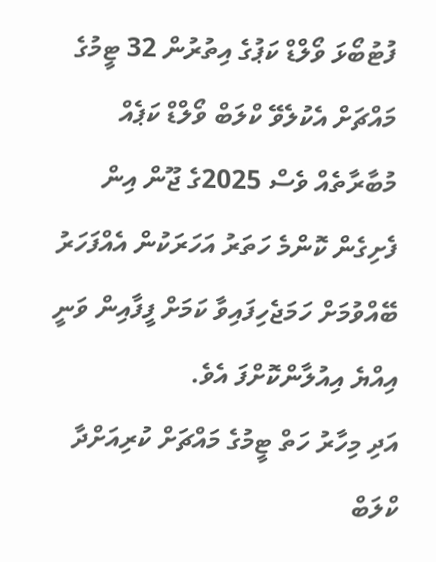ފުޓުބޯޅަ ވޯލްޑް ކަޕުގެ އިތުރުން 32 ޓީމުގެ މައްޗަށް އެކުލެވޭ ކްލަބް ވޯލްޑް ކަޕެއް މުބާރާތެއް ވެސް 2025ގެ ޖޫން އިން ފެށިގެން ކޮންމެ ހަތަރު އަހަރަކުން އެއްފަހަރު ބޭއްވުމަށް ހަމަޖެހިފައިވާ ކަމަށް ފީފާއިން ވަނީ އިއްޔެ އިއުލާންކޮށްފަ އެވެ.
އަދި މިހާރު ހަތް ޓީމުގެ މައްޗަށް ކުރިއަށްދާ ކްލަބް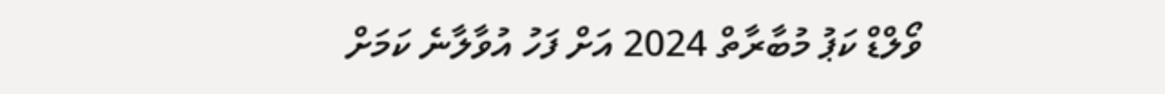ވޯލްޑް ކަޕު މުބާރާތް 2024 އަށް ފަހު އުވާލާނެ ކަމަށް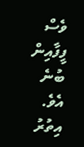ވެސް ފީފާއިން ބުނެ އެވެ.
އިތުރު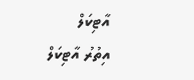އާޓިކަލް
އިތުރު އާޓިކަލް